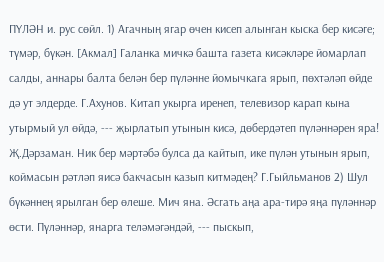ПҮЛӘН и. рус сөйл. 1) Агачның ягар өчен кисеп алынган кыска бер кисәге; түмәр, бүкән. [Акмал] Галанка мичкә башта газета кисәкләре йомарлап салды, аннары балта белән бер пүләнне йомычкага ярып, пөхтәләп өйде дә ут элдерде. Г.Ахунов. Китап укырга иренеп, телевизор карап кына утырмый ул өйдә, --- җырлатып утынын кисә, дөбердәтеп пүләннәрен яра! Җ.Дәрзаман. Ник бер мәртәбә булса да кайтып, ике пүлән утынын ярып, коймасын рәтләп яисә бакчасын казып китмәдең? Г.Гыйльманов 2) Шул бүкәннең ярылган бер өлеше. Мич яна. Әсгать аңа ара-тирә яңа пүләннәр өсти. Пүләннәр, янарга теләмәгәндәй, --- пыскып,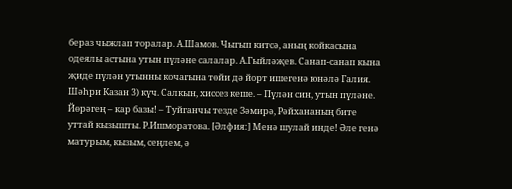бераз чыжлап торалар. А.Шамов. Чыгып китсә, аның койкасына одеялы астына утын пүләне салалар. А.Гыйләҗев. Санап-санап кына җиде пүлән утынны кочагына төйи дә йорт ишегенә юнәлә Галия. Шәһри Казан 3) күч. Салкын, хиссез кеше. – Пүлән син, утын пүләне. Йөрәгең – кар базы! – Туйганчы тезде Зәмирә, Рәйхананың бите уттай кызышты. Р.Ишморатова. [Әлфия:] Менә шулай инде! Әле генә матурым, кызым, сеңлем, ә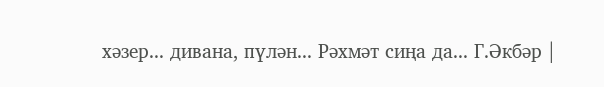хәзер... дивана, пүлән... Рәхмәт сиңа да... Г.Әкбәр |